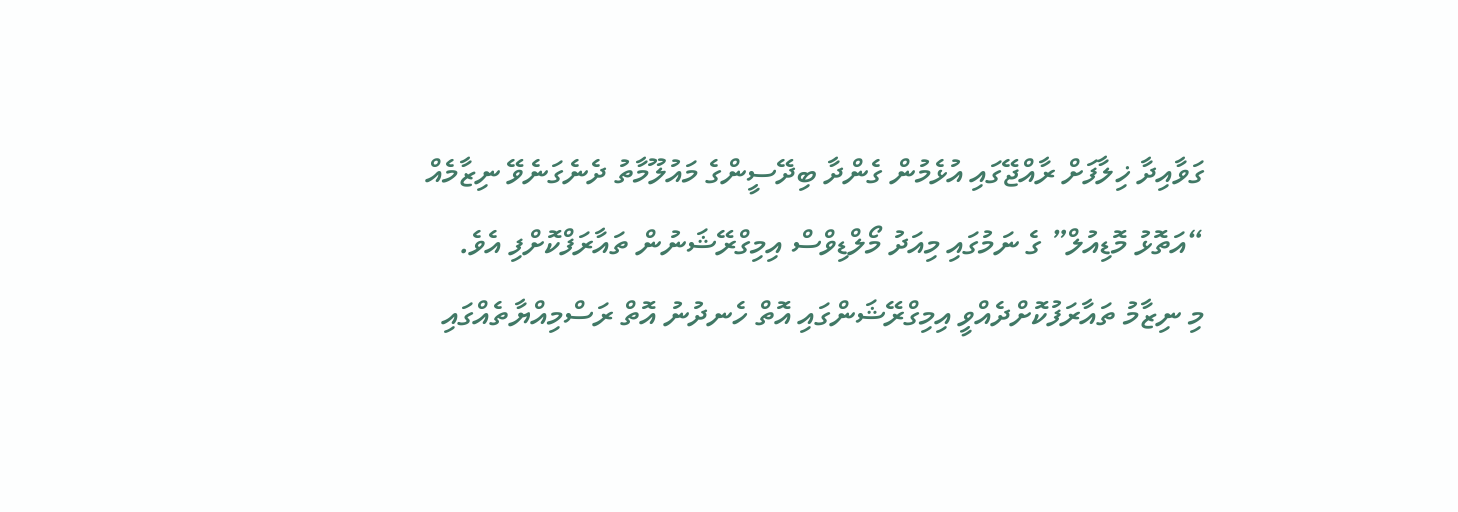ގަވާއިދާ ޚިލާފަށް ރާއްޖޭގައި އުޅެމުން ގެންދާ ބިދޭސީންގެ މައުލޫމާތު ދެނެގަނެވޭ ނިޒާމެއް “އަތޮޅު މޮޑިއުލް” ގެ ނަމުގައި މިއަދު މޯލްޑިވްސް އިމިގްރޭޝަނުން ތައާރަފްކޮށްފި އެވެ.
މި ނިޒާމު ތައާރަފުކޮށްދެއްވީ އިމިގްރޭޝަންގައި އޮތް ހެނދުނު އޮތް ރަސްމިއްޔާތެއްގައި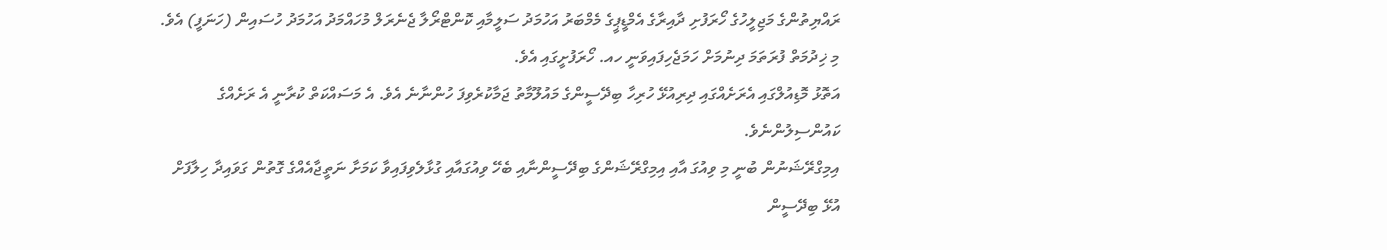ރައްޔިތުންގެ މަޖިލީހުގެ ހޯރަފުށި ދާއިރާގެ އެމްޑީޕީގެ މެމްބަރު އަހުމަދު ސަލީމާއި ކޮންޓްރޯލާ ޖެނެރަލް މުހައްމަދު އަހުމަދު ހުސައިން (ހަނަފީ) އެވެ.
މި ޚިދުމަތް ފުރަތަމަ ދިނުމަށް ހަމަޖެހިފައިވަނީ ހއ. ހޯރަފުށީގައި އެވެ.
އަތޮޅު މޮޑިއުލްގައި އެރަށެއްގައި ދިރިއުޅޭ ހުރިހާ ބިދޭސީންގެ މައުލޫމާތު ޖަމާކުރެވިފަ ހުންނާނެ އެވެ. އެ މަސައްކަތް ކުރާނީ އެ ރަށެއްގެ ކައުންސިލުންނެވެ.
އިމިގްރޭޝަނުން ބުނީ މި ވިއުގަ އާއި އިމިގްރޭޝަންގެ ބިދޭސީންނާއި ބެހޭ ވިއުގައާއި ގުޅާލެވިފައިވާ ކަމަށާ ނަތީޖާއެއްގެ ގޮތުން ގަވައިދާ ހިލާފަށް އުޅޭ ބިދޭސީން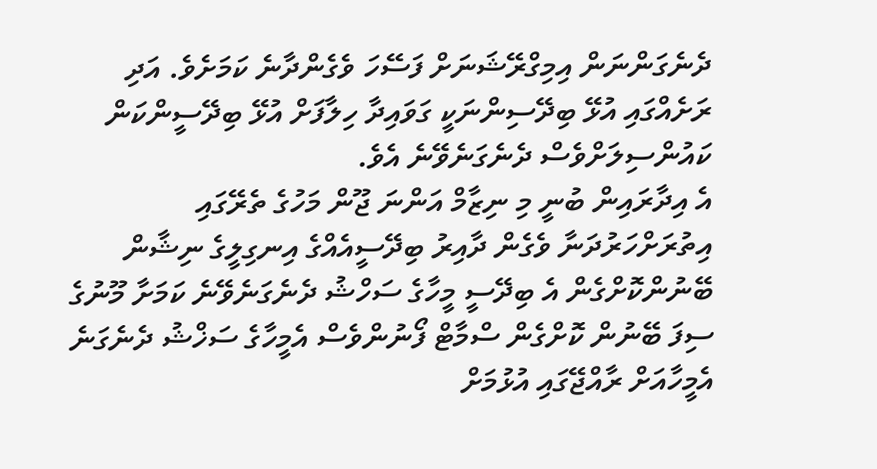ދެނެގަންނަން އިމިގްރޭޝަނަށް ފަސޭހަ ވެގެންދާނެ ކަމަށެވެ. އަދި ރަށެއްގައި އުޅޭ ބިދޭސިންނަކީ ގަވައިދާ ހިލާފަށް އުޅޭ ބިދޭސީންކަން ކައުންސިލަށްވެސް ދެނެގަނެވޭނެ އެވެ.
އެ އިދާރައިން ބުނީ މި ނިޒާމް އަންނަ ޖޫން މަހުގެ ތެރޭގައި އިތުރަށްހަރުދަނާ ވެގެން ދާއިރު ބިދޭސީއެއްގެ އިނގިލީގެ ނިޝާން ބޭނުންކޮށްގެން އެ ބިދޭސީ މީހާގެ ސަހްޝު ދެނެގަނެވޭނެ ކަމަށާ މޫނުގެ ސިފަ ބޭނުން ކޮށްގެން ސްމާޓް ފޯނުންވެސް އެމީހާގެ ސަޚްޝު ދެނެގަނެ އެމީހާއަށް ރާއްޖޭގައި އުޅުމަށް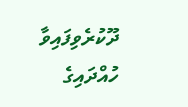ދޫކުރެވިފައިވާ ހުއްދައިގެ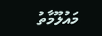މައުލޫމާތު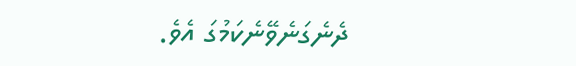ދެނެގަނެވޭނެކަމުގަ އެވެ.